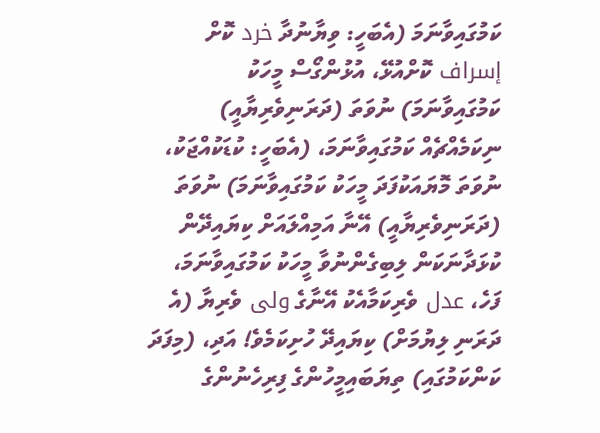ކަމުގައިވާނަމަ (އެބަހީ: ވިޔާނުދާ خرد ކޮށް إسراف ކޮށްއުޅޭ، އުޅުންގޯސް މީހަކު ކަމުގައިވާނަމަ) ނުވަތަ (ދަރަނިވެރިޔާއީ) ނިކަމެއްޗެއް ކަމުގައިވާނަމަ، (އެބަހީ: ކުޑަކުއްޖަކު، ނުވަތަ މޮޔައަކުފަދަ މީހަކު ކަމުގައިވާނަމަ) ނުވަތަ (ދަރަނިވެރިޔާއީ) އޭނާ އަމިއްލައަށް ކިޔައިދޭން ކުޅަދާނަކަން ލިބިގެންނުވާ މީހަކު ކަމުގައިވާނަމަ، ފަހެ، عدل ވެރިކަމާއެކު އޭނާގެ ولى ވެރިޔާ (އެ ދަރަނި ލިޔުމަށް) ކިޔައިދޭ ހުށިކަމެވެ! އަދި، (މިފަދަ ކަންކަމުގައި) ތިޔަބައިމީހުންގެ ފިރިހެނުންގެ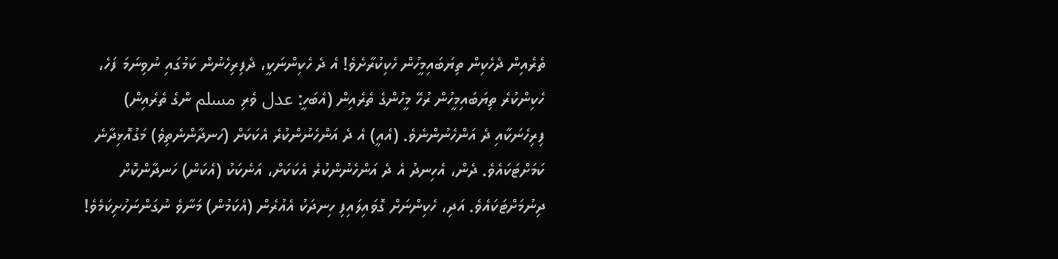ތެރެއިން ދެހެކިން ތިޔަބައިމީހުން ހެކިކުރާށެވެ! އެ ދެ ހެކިންނަކީ، ދެފިރިހެނުން ކަމުގައި ނުވިނަމަ ފަހެ، ހެކިންކުރެ ތިޔަބައިމީހުން ރުހޭ މީހުންގެ ތެރެއިން (އެބަހީ: عدل ވެރި مسلم ންގެ ތެރެއިން) ފިރިހެނަކާއި ދެ އަންހެނުންނެވެ. (އެއީ) އެ ދެ އަންހެނުންކުރެ އެކަކަށް (ހަނދާންނެތިވެ) މަގުއޮޅިދާނެ ކަމަށްޓަކައެވެ. ދެން، އެހިނދު އެ ދެ އަންހެނުންކުރެ އެކަކަށް، އަނެކަކު (އެކަން) ހަނދާންކޮށް ދިނުމަށްޓަކައެވެ. އަދި، ހެކިންނަށް ގޮވައިލައިފި ހިނދަކު އެއުރެން (އެކަމުން) މަނާވެ ނުގަންނަހުށިކަމެވެ!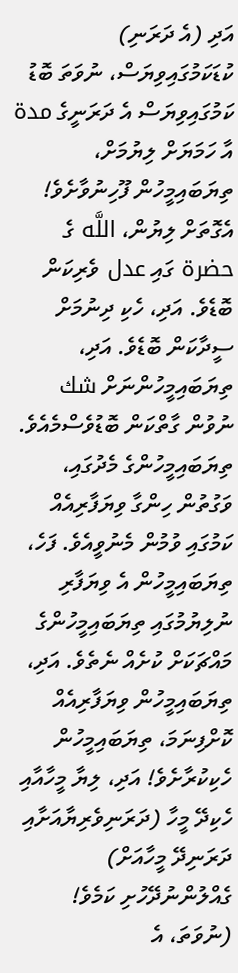އަދި (އެ ދަރަނި) ކުޑަކަމުގައިވިޔަސް، ނުވަތަ ބޮޑު ކަމުގައިވިޔަސް އެ ދަރަނީގެ مدة އާ ހަމަޔަށް ލިޔުމަށް، ތިޔަބައިމީހުން ފޫހިނުވާށެވެ! އެގޮތަށް ލިޔުން، اللَّه ގެ حضرة ގައި عدل ވެރިކަން ބޮޑެވެ. އަދި، ހެކި ދިނުމަށް ސީދާކަން ބޮޑެވެ. އަދި، ތިޔަބައިމީހުންނަށް شك ނުވުން ގާތްކަން ބޮޑުވެސްމެއެވެ. ތިޔަބައިމީހުންގެ މެދުގައި، ވަގުތުން ހިންގާ ވިޔަފާރިއެއް ކަމުގައި ވުމުން މެނުވީއެވެ. ފަހެ، ތިޔަބައިމީހުން އެ ވިޔަފާރި ނުލިޔުމުގައި ތިޔަބައިމީހުންގެ މައްޗަކަށް ކުށެއް ނެތެވެ. އަދި، ތިޔަބައިމީހުން ވިޔަފާރިއެއް ކޮށްފިނަމަ، ތިޔަބައިމީހުން ހެކިކުރާށެވެ! އަދި، ލިޔާ މީހާއާއި ހެކިދޭ މީހާ (ދަރަނިވެރިޔާއަށާއި ދަރަނިދޭ މީހާއަށް) ގެއްލުންނުދޭހުށި ކަމެވެ! (ނުވަތަ، އެ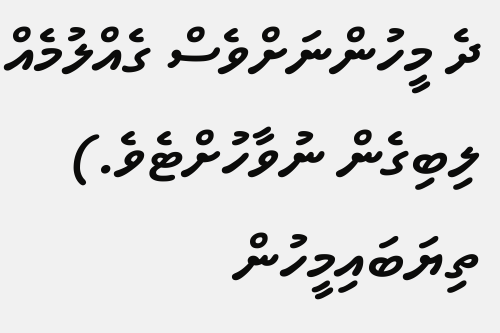ދެ މީހުންނަށްވެސް ގެއްލުމެއް ލިބިގެން ނުވާހުށްޓެވެ.) ތިޔަބައިމީހުން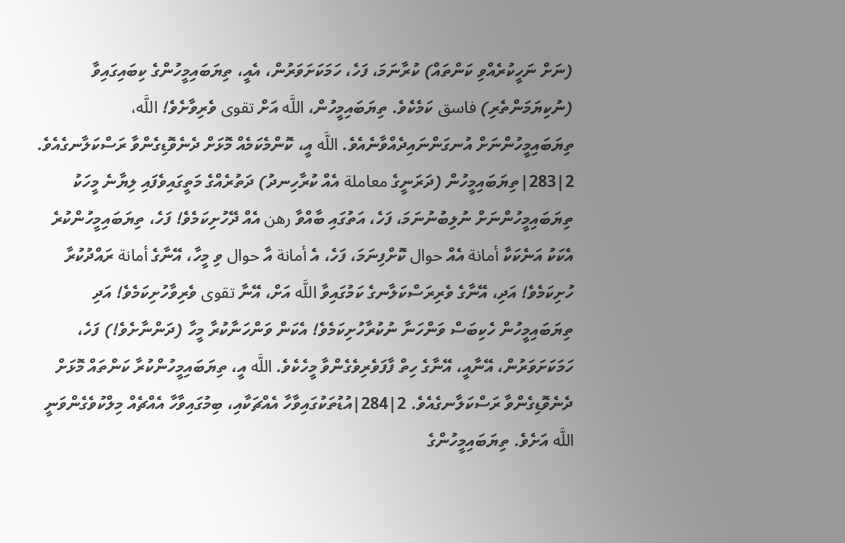(ނަށް ނަހީކުރެއްވި ކަންތައް) ކުރާނަމަ، ފަހެ، ހަމަކަށަވަރުން، އެއީ، ތިޔަބައިމީހުންގެ ކިބައިގައިވާ (ނުކިޔަމަންތެރި) فاسق ކަމެކެވެ. ތިޔަބައިމީހުން، اللَّه އަށް تقوى ވެރިވާށެވެ! اللَّه، ތިޔަބައިމީހުންނަށް އުނގަންނައިދެއްވާނެއެވެ. اللَّه އީ، ކޮންމެކަމެއް މޮޅަށް ދެނެވޮޑިގެންވާ ރަސްކަލާނގެއެވެ. 2|283|ތިޔަބައިމީހުން (ދަރަނީގެ معاملة އެއް ކުރާހިނދު) ދަތުރެއްގެ މަތީގައިވެފައި ލިޔާނެ މީހަކު ތިޔަބައިމީހުންނަށް ނުލިބުނުނަމަ، ފަހެ، އަތުގައި ބާއްވާ رهن އެއް ދޭހުށިކަމެވެ! ފަހެ، ތިޔަބައިމީހުންކުރެ އެކަކު އަނެކަކާ أمانة އެއް حوال ކޮށްފިނަމަ، ފަހެ، އެ أمانة އާ حوال ވި މީހާ، އޭނާގެ أمانة ރައްދުކުރާ ހުށިކަމެވެ! އަދި، އޭނާގެ ވެރިރަސްކަލާނގެ ކަމުގައިވާ اللَّه އަށް، އޭނާ تقوى ވެރިވާހުށިކަމެވެ! އަދި ތިޔަބައިމީހުން ހެކިބަސް ވަންހަނާ ނުކުރާހުށިކަމެވެ! އެކަން ވަންހަނާކުރާ މީހާ (ދަންނާށެވެ!) ފަހެ، ހަމަކަށަވަރުން، އޭނާއީ، އޭނާގެ ހިތް ފާފަވެރިވެގެންވާ މީހެކެވެ. اللَّه އީ، ތިޔަބައިމީހުންކުރާ ކަންތައް މޮޅަށް ދެނެވޮޑިގެންވާ ރަސްކަލާނގެއެވެ. 2|284|އުޑުތަކުގައިވާހާ އެއްޗަކާއި، ބިމުގައިވާހާ އެއްޗެއް މިލްކުވެގެންވަނީ اللَّه އަށެވެ. ތިޔަބައިމީހުންގެ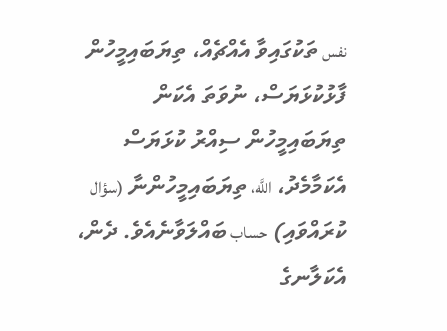نفس ތަކުގައިވާ އެއްޗެއް، ތިޔަބައިމީހުން ފާޅުކުޅަޔަސް، ނުވަތަ އެކަން ތިޔަބައިމީހުން ސިއްރު ކުޅަޔަސް އެކަމާމެދު، اللَّه، ތިޔަބައިމީހުންނާ (سؤال ކުރައްވައި) حساب ބައްލަވާނެއެވެ. ދެން، އެކަލާނގެ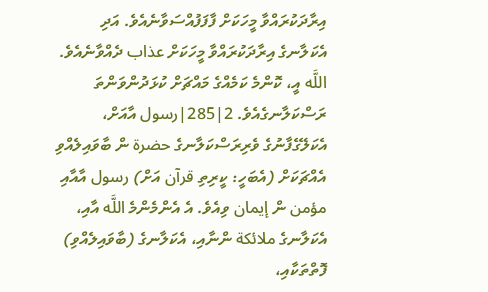އިރާދަކުރައްވާ މީހަކަށް ފާފަފުއްސަވާނެއެވެ. އަދި އެކަލާނގެ އިރާދަކުރައްވާ މީހަކަށް عذاب ދެއްވާނެއެވެ. اللَّه އީ، ކޮންމެ ކަމެއްގެ މައްޗަށް ކުޅަދުންވަންތަ ރަސްކަލާނގެއެވެ. 2|285|رسول އާއަށް، އެކަލޭގެފާނުގެ ވެރިރަސްކަލާނގެ حضرة ން ބާވައިލެއްވި އެއްޗަކަށް (އެބަހީ: ކީރިތި قرآن އަށް) رسول އާއާއި مؤمن ން إيمان ވިއެވެ. އެ އެންމެންމެ اللَّه އާއި، އެކަލާނގެ ملائكة ންނާއި، އެކަލާނގެ (ބާވައިލެއްވި) ފޮތްތަކާއި،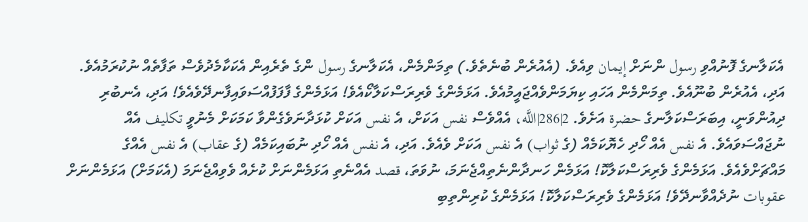އެކަލާނގެ ފޮނުއްވި رسول ންނަށް إيمان ވިއެވެ. (އެއުރެން ބުނެތެވެ.) ތިމަންމެން، އެކަލާނގެ رسول ންގެ ތެރެއިން އެކަކާމެދުވެސް ތަފާތެއް ނުކުރަމުއެވެ. އަދި، އެއުރެން ބުނޫއެވެ. ތިމަންމެން އަހައި ކިޔަމަންވެއްޖައީމުއެވެ. އަޅަމެންގެ ވެރިރަސްކަލާކޯއެވެ! އަޅަމެންގެ ފާފަފުއްސަވައިފާނދޭވެއެވެ! އަދި، އެނބުރި ދިއުންވަނީ، އިބަރަސްކަލާނގެ حضرة އަށެވެ. 2|286|اللَّه، އެއްވެސް نفس އަކަށް، އެ نفس އަކަށް ކުޅަދާނަވެގެންވާ ކަމަކަށް މެނުވީ تكليف އެއް ނުޖައްސަވައެވެ. އެ نفس އެއް ހޯދި ހެޔޮކަމެއް (ގެ ثواب) އެ نفس އަކަށް ވެއެވެ. އަދި، އެ نفس އެއް ހޯދި ނުބައިކަމެއް (ގެ عقاب) އެ نفس އެއްގެ މައްޗަށްވެއެވެ. އަޅަމެންގެ ވެރިރަސްކަލާކޮ! އަޅަމެން ހަނދާންނެތިއްޖެނަމަ، ނުވަތަ، قصد އެއްނެތި އަޅަމެންނަށް ކުށެއް ވެވިއްޖެނަމަ (އެކަމަށް) އަޅަމެންނަށް عقوبات ނުދެއްވާނދޭވެ! އަޅަމެންގެ ވެރިރަސްކަލާކޮ! އަޅަމެންގެ ކުރިންތިބި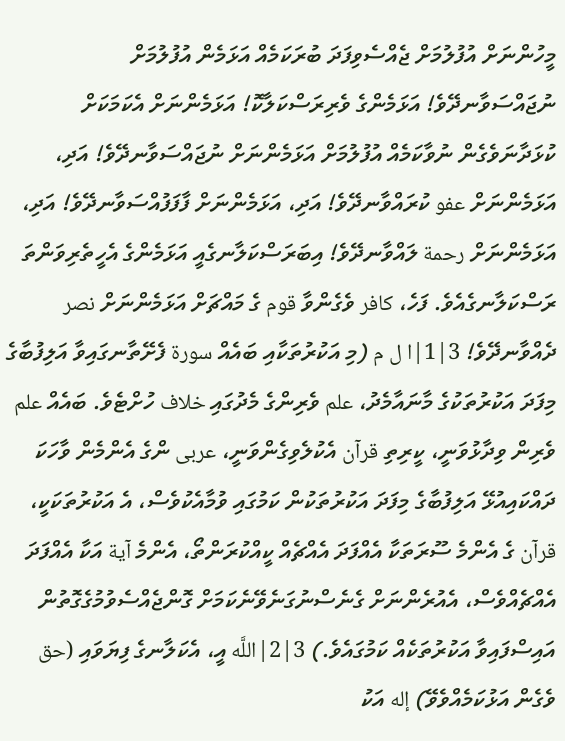މީހުންނަށް އުފުލުމަށް ޖެއްސެވިފަދަ ބުރަކަމެއް އަޅަމެން އުފުލުމަށް ނުޖައްސަވާނދޭވެ! އަޅަމެންގެ ވެރިރަސްކަލާކޮ! އަޅަމެންނަށް އެކަމަކަށް ކުޅަދާނަވެގެން ނުވާކަމެއް އުފުލުމަށް އަޅަމެންނަށް ނުޖައްސަވާނދޭވެ! އަދި، އަޅަމެންނަށް عفو ކުރައްވާނދޭވެ! އަދި، އަޅަމެންނަށް ފާފަފުއްސަވާނދޭވެ! އަދި، އަޅަމެންނަށް رحمة ލައްވާނދޭވެ! އިބަރަސްކަލާނގެއީ އަޅަމެންގެ އެހީތެރިވަންތަ ރަސްކަލާނގެއެވެ. ފަހެ، كافر ވެގެންވާ قوم ގެ މައްޗަށް އަޅަމެންނަށް نصر ދެއްވާނދޭވެ! 3|1|ا ل م (މި އަކުރުތަކާއި ބައެއް سورة ފެށޭތާނގައިވާ އަލިފުބާގެ މިފަދަ އަކުރުތަކުގެ މާނައާމެދު، علم ވެރިންގެ މެދުގައި خلاف ހުށްޓެވެ. ބައެއް علم ވެރިން ވިދާޅުވަނީ، ކީރިތި قرآن އެކުލެވިގެންވަނީ، عربى ންގެ އެންމެން ވާހަކަ ދައްކައިއުޅޭ އަލިފުބާގެ މިފަދަ އަކުރުތަކުން ކަމުގައި ވުމާއެކުވެސް، އެ އަކުރުތަކަކީ، قرآن ގެ އެންމެ ސޫރަތަކާ އެއްފަދަ އެއްޗެއް ކީއްކުރަންތޯ، އެންމެ آية އަކާ އެއްފަދަ އެއްޗެއްވެސް، އެއުރެންނަށް ގެނެސްނުގަނެވޭނެކަމަށް ގޮންޖެއްސެވުމުގެގޮތުން އައިސްފައިވާ އަކުރުތަކެއް ކަމުގައެވެ.) 3|2|اللَّه އީ، އެކަލާނގެ ފިޔަވައި (حق ވެގެން އަޅުކަމެއްވެވޭ) إله އަކު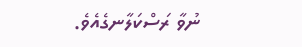ނުވާ ރަސްކަލާނގެއެވެ.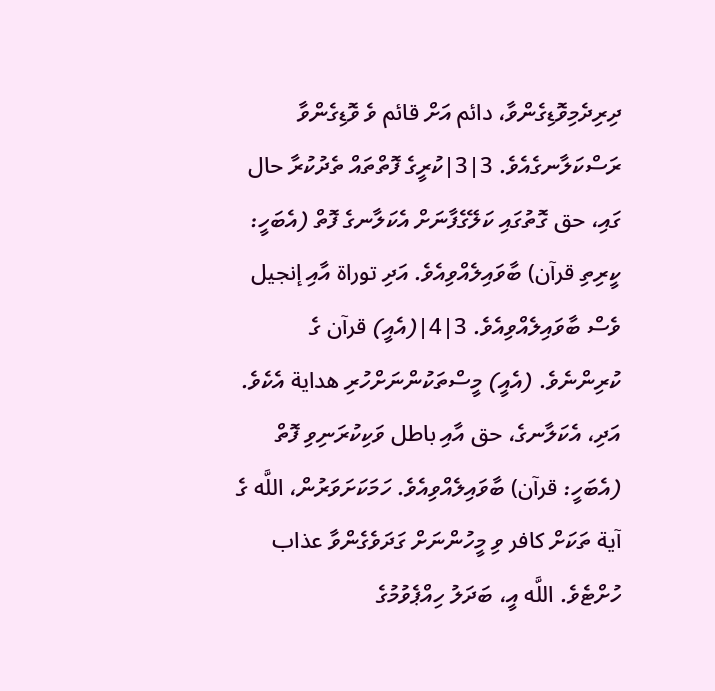ދިރިދެމިވޮޑިގެންވާ، دائم އަށް قائم ވެ ވޮޑިގެންވާ ރަސްކަލާނގެއެވެ. 3|3|ކުރީގެ ފޮތްތައް ތެދުކުރާ حال ގައި، حق ގޮތުގައި ކަލޭގެފާނަށް އެކަލާނގެ ފޮތް (އެބަހީ: ކީރިތި قرآن) ބާވައިލެއްވިއެވެ. އަދި توراة އާއި إنجيل ވެސް ބާވައިލެއްވިއެވެ. 3|4|(އެއީ) قرآن ގެ ކުރިންނެވެ. (އެއީ) މީސްތަކުންނަށްހުރި هداية އެކެވެ. އަދި، އެކަލާނގެ، حق އާއި باطل ވަކިކުރަނިވި ފޮތް (އެބަހީ: قرآن) ބާވައިލެއްވިއެވެ. ހަމަކަށަވަރުން، اللَّه ގެ آية ތަކަށް كافر ވި މީހުންނަށް ގަދަވެގެންވާ عذاب ހުށްޓެވެ. اللَّه އީ، ބަދަލު ހިއްޕެވުމުގެ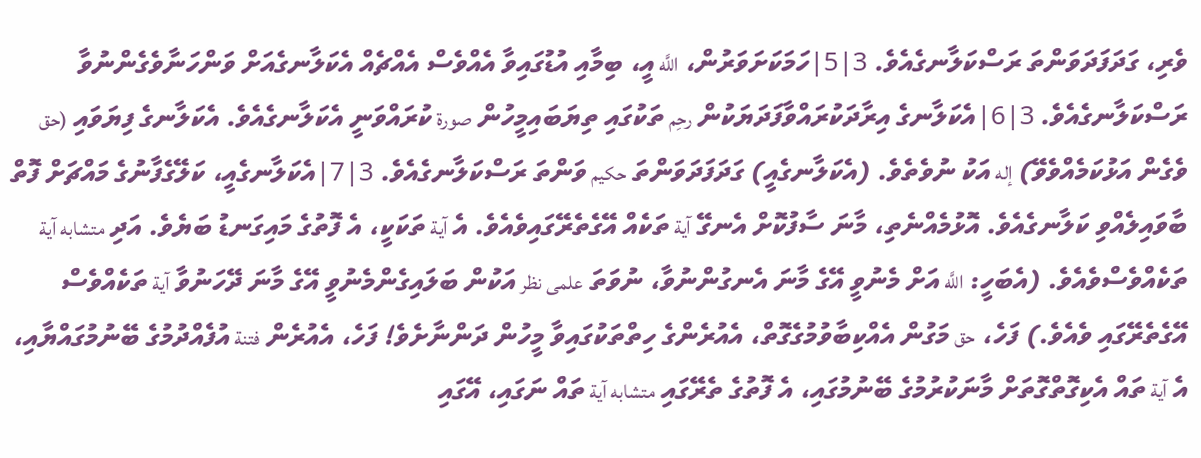ވެރި، ގަދަފަދަވަންތަ ރަސްކަލާނގެއެވެ. 3|5|ހަމަކަށަވަރުން، اللَّه އީ، ބިމާއި އުޑުގައިވާ އެއްވެސް އެއްޗެއް އެކަލާނގެއަށް ވަންހަނާވެގެންނުވާ ރަސްކަލާނގެއެވެ. 3|6|އެކަލާނގެ އިރާދަކުރައްވާފަދަޔަކުން رحِم ތަކުގައި ތިޔަބައިމީހުން صورة ކުރައްވަނީ އެކަލާނގެއެވެ. އެކަލާނގެ ފިޔަވައި (حق ވެގެން އަޅުކަމެއްވެވޭ) إله އަކު ނުވެތެވެ. (އެކަލާނގެއީ) ގަދަފަދަވަންތަ حكيم ވަންތަ ރަސްކަލާނގެއެވެ. 3|7|އެކަލާނގެއީ، ކަލޭގެފާނުގެ މައްޗަށް ފޮތް ބާވައިލެއްވި ކަލާނގެއެވެ. އޮޅުމެއްނެތި، މާނަ ސާފުކޮށް އެނގޭ آية ތަކެއް އޭގެތެރޭގައިވެއެވެ. އެ آية ތަކަކީ، އެ ފޮތުގެ މައިގަނޑު ބަޔެވެ. އަދި متشابه آية ތަކެއްވެސްވެއެވެ. (އެބަހީ: اللَّه އަށް މެނުވީ އޭގެ މާނަ އެނގުންނުވާ، ނުވަތަ علمى نظر އަކުން ބަލައިގެންމެނުވީ އޭގެ މާނަ ދޭހަނުވާ آية ތަކެއްވެސް އޭގެތެރޭގައި ވެއެވެ.) ފަހެ، حق މަގުން އެއްކިބާވުމުގެގޮތް، އެއުރެންގެ ހިތްތަކުގައިވާ މީހުން ދަންނާށެވެ! ފަހެ، އެއުރެން فتنة އުފެއްދުމުގެ ބޭނުމުގައްޔާއި، އެ آية ތައް އެކިގޮތްގޮތަށް މާނަކުރުމުގެ ބޭނުމުގައި، އެ ފޮތުގެ ތެރޭގައި متشابه آية ތައް ނަގައި، އޭގައި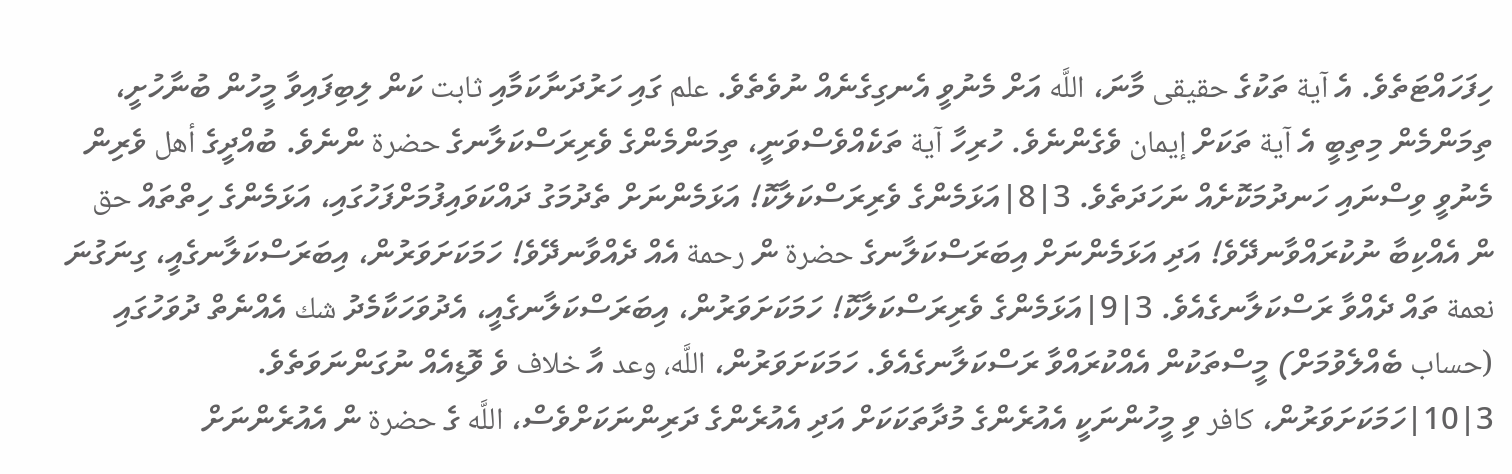ހިފަހައްޓަތެވެ. އެ آية ތަކުގެ حقيقى މާނަ، اللَّه އަށް މެނުވީ އެނގިގެނެއް ނުވެތެވެ. علم ގައި ހަރުދަނާކަމާއި ثابت ކަން ލިބިފައިވާ މީހުން ބުނާހުށީ، ތިމަންމެން މިތިބީ އެ آية ތަކަށް إيمان ވެގެންނެވެ. ހުރިހާ آية ތަކެއްވެސްވަނީ، ތިމަންމެންގެ ވެރިރަސްކަލާނގެ حضرة ންނެވެ. ބުއްދީގެ أهل ވެރިން މެނުވީ ވިސްނައި ހަނދުމަކޮށެއް ނަހަދަތެވެ. 3|8|އަޅަމެންގެ ވެރިރަސްކަލާކޮ! އަޅަމެންނަށް ތެދުމަގު ދައްކަވައިފުމަށްފަހުގައި، އަޅަމެންގެ ހިތްތައް حق ން އެއްކިބާ ނުކުރައްވާނދޭވެ! އަދި އަޅަމެންނަށް އިބަރަސްކަލާނގެ حضرة ން رحمة އެއް ދެއްވާނދޭވެ! ހަމަކަށަވަރުން، އިބަރަސްކަލާނގެއީ، ގިނަގުނަ نعمة ތައް ދެއްވާ ރަސްކަލާނގެއެވެ. 3|9|އަޅަމެންގެ ވެރިރަސްކަލާކޮ! ހަމަކަށަވަރުން، އިބަރަސްކަލާނގެއީ، އެދުވަހަކާމެދު شك އެއްނެތް ދުވަހުގައި (حساب ބެއްލެވުމަށް) މީސްތަކުން އެއްކުރައްވާ ރަސްކަލާނގެއެވެ. ހަމަކަށަވަރުން، اللَّه، وعد އާ خلاف ވެ ވޮޑިއެއް ނުގަންނަވަތެވެ. 3|10|ހަމަކަށަވަރުން، كافر ވި މީހުންނަކީ އެއުރެންގެ މުދާތަކަކަށް އަދި އެއުރެންގެ ދަރިންނަކަށްވެސް، اللَّه ގެ حضرة ން އެއުރެންނަށް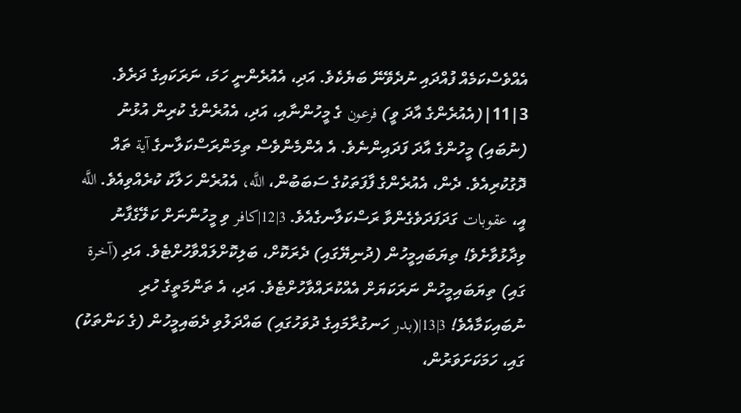އެއްވެސްކަމެއް ފުއްދައި ނުދެވޭނޭ ބަޔެކެވެ. އަދި، އެއުރެންނީ ހަމަ، ނަރަކައިގެ ދަރެވެ. 3|11|(އެއުރެންގެ އާދަ ވީ) فرعون ގެ މީހުންނާއި، އަދި، އެއުރެންގެ ކުރިން އުޅުނު (ނުބައި) މީހުންގެ އާދަ ފަދައިންނެވެ. އެ އެންމެންވެސް ތިމަންރަސްކަލާނގެ آية ތައް ދޮގުކުރިއެވެ. ދެން، އެއުރެންގެ ފާފަތަކުގެ ސަބަބުން، اللَّه، އެއުރެން ހަލާކު ކުރެއްވިއެވެ. اللَّه އީ، عقوبات ގަދަފަދަވެގެންވާ ރަސްކަލާނގެއެވެ. 3|12|كافر ވި މީހުންނަށް ކަލޭގެފާނު ވިދާޅުވާށެވެ! ތިޔަބައިމީހުން (ދުނިޔޭގައި) ދެރަކޮށް، ބަލިކޮށްލައްވާހުށްޓެވެ. އަދި (آخرة ގައި) ތިޔަބައިމީހުން ނަރަކަޔަށް އެއްކުރައްވާހުށްޓެވެ. އަދި، އެ ތަންމަތީގެ ހުރި ނުބައިކަމާއެވެ! 3|13|(بدر ހަނގުރާމައިގެ ދުވަހުގައި) ބައްދަލުވި ދެބައިމީހުން (ގެ ކަންތަކު) ގައި، ހަމަކަށަވަރުން،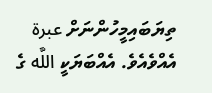ތިޔަބައިމީހުންނަށް عبرة އެއްވެއެވެ. އެއްބަޔަކީ اللَّه ގެ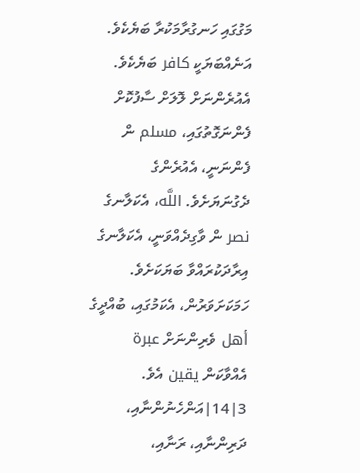މަގުގައި ހަނގުރާމަކުރާ ބަޔެކެވެ. އަނެއްބަޔަކީ كافر ބަޔެކެވެ. އެއުރެންނަށް ލޮލަށް ސާފުކޮށް ފެންނަގޮތުގައި، مسلم ން ފެންނަނީ، އެއުރެންގެ ދެގުނަޔަށެވެ. اللَّه، އެކަލާނގެ نصر ން ވާގިދެއްވަނީ، އެކަލާނގެ އިރާދަކުރައްވާ ބަޔަކަށެވެ. ހަމަކަށަވަރުން، އެކަމުގައި، ބުއްދީގެ أهل ވެރިންނަށް عبرة އެއްވާކަން يقين އެވެ. 3|14|އަންހެނުންނާއި، ދަރިންނާއި، ރަނާއި،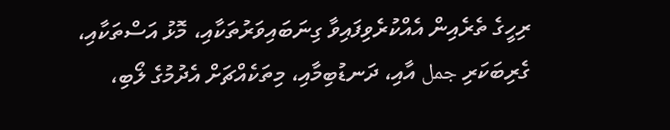ރިހީގެ ތެރެއިން އެއްކުރެވިފައިވާ ގިނަބައިވަރުތަކާއި، މޮޅު އަސްތަކާއި، ގެރިބަކަރި جمل އާއި، ދަނޑުބިމާއި، މިތަކެއްޗަށް އެދުމުގެ ލޯބި،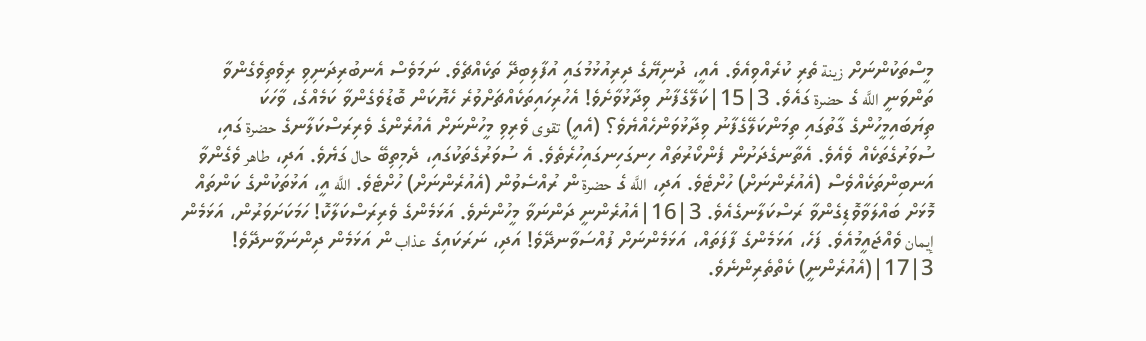މީސްތަކުންނަށް زينة ތެރި ކުރެއްވިއެވެ. އެއީ، ދުނިޔޭގެ ދިރިއުޅުމުގައި އުފާލިބިދޭ ތަކެއްޗެވެ. ނަމަވެސް އެނބުރިދަނިވި ރިވެތިވެގެންވާ ތަންވަނީ اللَّه ގެ حضرة ގައެވެ. 3|15|ކަލޭގެފާނު ވިދާޅުވާށެވެ! އެހުރިހައިތަކެއްޗަށްވުރެ ހެޔޮކަން ބޮޑުވެގެންވާ ކަމެއްގެ، ވާހަކަ ތިޔަބައިމީހުންގެ ގާތުގައި ތިމަންކަލޭގެފާނު ވިދާޅުވަންހެއްޔެވެ؟ (އެއީ) تقوى ވެރިވި މީހުންނަށް އެއުރެންގެ ވެރިރަސްކަލާނގެ حضرة ގައި، ސުވަރުގެތަކެއް ވެއެވެ. އެތާނގެދަށުން ފެންކޯރުތައް ހިނގަހިނގައިހުރެތެވެ. އެ ސުވަރުގެތަކުގައި، ދެމިތިބޭ حال ގަޔެވެ. އަދި، طاهر ވެގެންވާ އަނބިންތަކެއްވެސް (އެއުރެންނަށް) ހުށްޓެވެ. އަދި، اللَّه ގެ حضرة ން ރުއްސެވުން (އެއުރެންނަށް) ހުށްޓެވެ. اللَّه އީ، އަޅުތަކުންގެ ކަންތައް މޮޅަށް ބައްލަވާވޮޑިގެންވާ ރަސްކަލާނގެއެވެ. 3|16|އެއުރެންނީ ދަންނަވާ މީހުންނެވެ. އަޅަމެންގެ ވެރިރަސްކަލާކޮ! ހަމަކަށަވަރުން، އަޅަމެން إيمان ވެއްޖައީމުއެވެ. ފަހެ، އަޅަމެންގެ ފާފަތައް، އަޅަމެންނަށް ފުއްސަވާނދޭވެ! އަދި، ނަރަކައިގެ عذاب ން އަޅަމެން ދިންނަވާނދޭވެ! 3|17|(އެއުރެންނީ) ކެތްތެރިންނެވެ.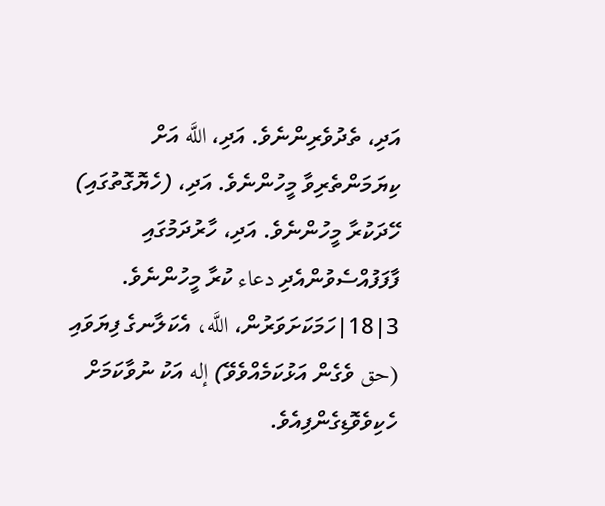އަދި، ތެދުވެރިންނެވެ. އަދި، اللَّه އަށް ކިޔަމަންތެރިވާ މީހުންނެވެ. އަދި، (ހެޔޮގޮތުގައި) ހޭދަކުރާ މީހުންނެވެ. އަދި، ހާރުދަމުގައި ފާފަފުއްސެވުންއެދި دعاء ކުރާ މީހުންނެވެ. 3|18|ހަމަކަށަވަރުން، اللَّه، އެކަލާނގެ ފިޔަވައި (حق ވެގެން އަޅުކަމެއްވެވޭ) إله އަކު ނުވާކަމަށް ހެކިވެވޮޑިގެންފިއެވެ.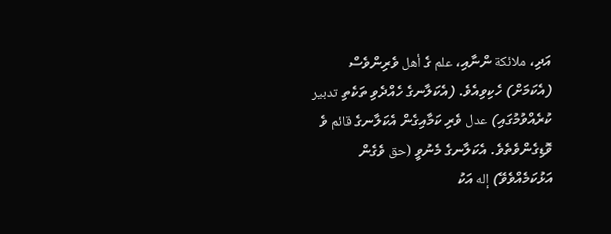އަދި، ملائكة ންނާއި، علم ގެ أهل ވެރިންވެސް (އެކަމަށް) ހެކިވިއެވެ. (އެކަލާނގެ ހެއްދެވި ތަކެތި تدبير ކުރެއްވުމުގައި) عدل ވެރި ކަމާއިގެން އެކަލާނގެ قائم ވެ ވޮޑިގެންވެތެވެ. އެކަލާނގެ މެނުވީ (حق ވެގެން އަޅުކަމެއްވެވޭ) إله އަކު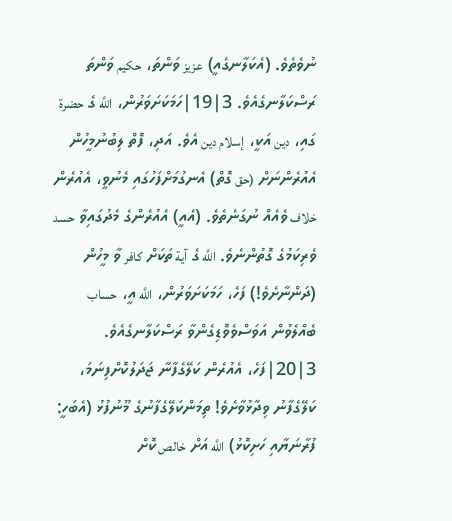ނުވެތެވެ. (އެކަލާނގެއީ) عزيز ވަންތަ، حكيم ވަންތަ ރަސްކަލާނގެއެވެ. 3|19|ހަމަކަށަވަރުން، اللَّه ގެ حضرة ގައި، دين އަކީ، إسلام دين އެވެ. އަދި، ފޮތް ލިބުނުމީހުން އެއުރެންނަށް (حق ގޮތް) އެނގުމަށްފަހުގައި މެނުވީ، އެއުރެން خلاف ވެއެއް ނުގަނެތެވެ. (އެއީ) އެއުރެންގެ މެދުގައިވާ حسد ވެރިކަމުގެ ގޮތުންނެވެ. اللَّه ގެ آية ތަކަށް كافر ވާ މީހުން (ދަންނާށެވެ!) ފަހެ، ހަމަކަށަވަރުން، اللَّه އީ، حساب ބެއްލެވުން އަވަސްވެވޮޑިގެންވާ ރަސްކަލާނގެއެވެ. 3|20|ފަހެ، އެއުރެން ކަލޭގެފާނާ ޖަދަލުކޮށްފިނަމަ، ކަލޭގެފާނު ވިދާޅުވާށެވެ! ތިމަންކަލޭގެފާނުގެ މޫނުފުޅު (އެބަހީ: ފުރާނަޔާއި ހަށިކޮޅު) اللَّه އަށް خالص ކޮށް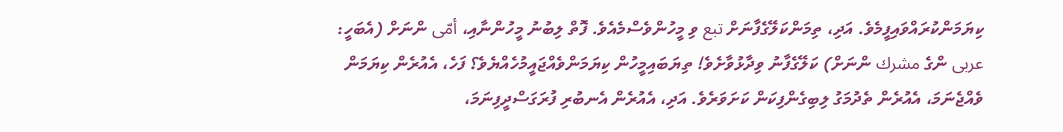ކިޔަމަންކުރައްވައިފީމެވެ. އަދި، ތިމަންކަލޭގެފާނަށް تبع ވި މީހުންވެސްމެއެވެ. ފޮތް ލިބުނު މީހުންނާއި، أمّى ންނަށް (އެބަހީ: عربى ންގެ مشرك ންނަށް) ކަލޭގެފާނު ވިދާޅުވާށެވެ! ތިޔަބައިމީހުން ކިޔަމަންވެއްޖައީމުހެއްޔެވެ؟ ފަހެ، އެއުރެން ކިޔަމަން ވެއްޖެނަމަ، އެއުރެން ތެދުމަގު ލިބިގެންފިކަން ކަށަވަރެވެ. އަދި، އެއުރެން އެނބުރި ފުރަގަސްދީފިނަމަ،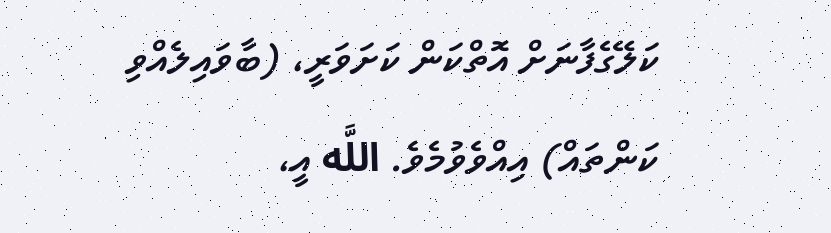ކަލޭގެފާނަށް އޮތްކަން ކަށަވަރީ، (ބާވައިލެއްވި ކަންތައް) އިއްވެވުމެވެ. اللَّه އީ،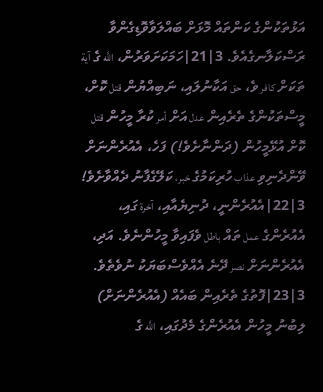އަޅުތަކުންގެ ކަންތައް މޮޅަށް ބައްލަވާވޮޑިގެންވާ ރަސްކަލާނގެއެވެ. 3|21|ހަމަކަށަވަރުން، اللَّه ގެ آية ތަކަށް كافر ވެ، حق އަކާނުލައި، ނަބިއްޔުން قتل ކޮށް، މީސްތަކުންގެ ތެރެއިން عدل އަށް أمر ކުރާ މީހުން قتل ކޮށް އުޅޭމީހުން (ދަންނާށެވެ!) ފަހެ، އެއުރެންނަށް ވޭންދެނިވި عذاب ހުރިކަމުގެ خبر، ކަލޭގެފާނު ދެއްވާށެވެ! 3|22|އެއުރެންނީ، ދުނިޔެއާއި، آخرة ގައި، އެއުރެންގެ عمل ތައް باطل ވެފައިވާ މީހުންނެވެ. އަދި، އެއުރެންނަށް نصر ދޭނެ އެއްވެސްބަޔަކު ނުވެތެވެ. 3|23|ފޮތުގެ ތެރެއިން ބައެއް (އެއުރެންނަށް) ލިބުނު މީހުން އެއުރެންގެ މެދުގައި، اللَّه ގެ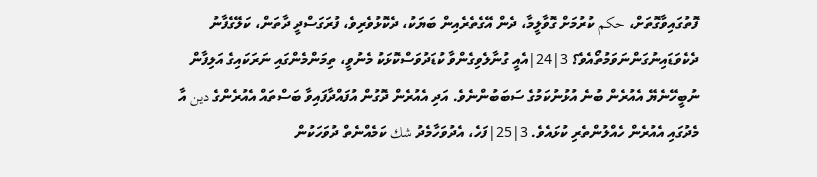ފޮތުގައިވާގޮތަށް، حكم ކުރުމަށް ގޮވާލީމާ، ދެން އޭގެތެރެއިން ބަޔަކު، ދެކޮޅުވެރިވެ، ފުރަގަސްދީ ދާތަން، ކަލޭގެފާނު ދެކެވަޑައިނުގަންނަވަމުތޯއެވެ؟ 3|24|އެއީ ގުނާލެވިގެންވާ ކުޑަދުވަސްކޮޅަކު މެނުވީ، ތިމަންމެންގައި ނަރަކައިގެ އަލިފާން ނުބީހޭނެޔޭ އެއުރެން ބުނެ އުޅުނުކަމުގެ ސަބަބުންނެވެ. އަދި އެއުރެން ދޮގުން އުފައްދާފައިވާ ބަސްތައް އެއުރެންގެ دين އާ މެދުގައި އެއުރެން ހެއްލުންތެރި ކުޅައެވެ. 3|25|ފަހެ، އެދުވަހާމެދު شك ކަމެއްނެތް ދުވަހަކުން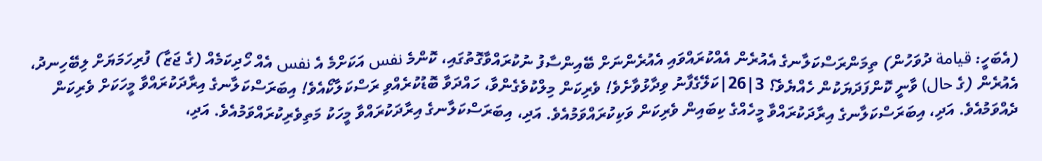(އެބަހީ: قيامة ދުވަހުން) ތިމަންރަސްކަލާނގެ އެއުރެން އެއްކުރައްވައި އެއުރެންނަށް ބޭއިންސާފު ނުކުރައްވާގޮތުގައި، ކޮންމެ نفس އަކަށްމެ އެ نفس އެއް ހޯދިކަމެއް (ގެ ޖަޒާ) ފުރިހަމަޔަށް ލިބޭހިނދު، އެއުރެން (ގެ حال) ވާނީ ކޮންފަދަޔަކުން ހެއްޔެވެ؟ 3|26|ކަލޭގެފާނު ވިދާޅުވާށެވެ! ވެރިކަން މިލްކުވެގެންވާ، ހައްދަވާ ބޮޑުކުރެއްވި ރަސްކަލާކޯއެވެ! އިބަރަސްކަލާނގެ އިރާދަކުރައްވާ މީހަކަށް ވެރިކަން ދެއްވަމުއެވެ. އަދި، އިބަރަސްކަލާނގެ އިރާދަކުރައްވާ މީހެއްގެ ކިބައިން ވެރިކަން ވަކިކުރައްވަމުއެވެ. އަދި، އިބަރަސްކަލާނގެ އިރާދަކުރައްވާ މީހަކު މަތިވެރިކުރައްވަމުއެވެ. އަދި،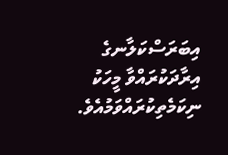އިބަރަސްކަލާނގެ އިރާދަކުރައްވާ މީހަކު ނިކަމެތިކުރައްވަމުއެވެ.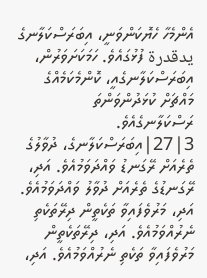އެންމެހާ ހެޔޮކަންވަނީ، އިބަރަސްކަލާނގެ يدقدرة ފުޅުގައެވެ. ހަމަކަށަވަރުން، އިބަރަސްކަލާނގެއީ، ކޮންމެކަމެއްގެ މައްޗަށް ކުޅަދުންވަންތަ ރަސްކަލާނގެއެވެ. 3|27|އިބަރަސްކަލާނގެ، ދުވާލުގެ ތެރެއަށް ރޭގަނޑު ވައްދަވަމުއެވެ. އަދި، ރޭގަނޑުގެ ތެރެއަށް ދުވާލު ވައްދަވަމުއެވެ. އަދި، މަރުވެފައިވާ ތަކެތީން ދިރޭތަކެތި ނެރުއްވަމުއެވެ. އަދި، ދިރޭތަކެތީން މަރުވެފައިވާ ތަކެތި ނެރުއްވަމުއެވެ. އަދި،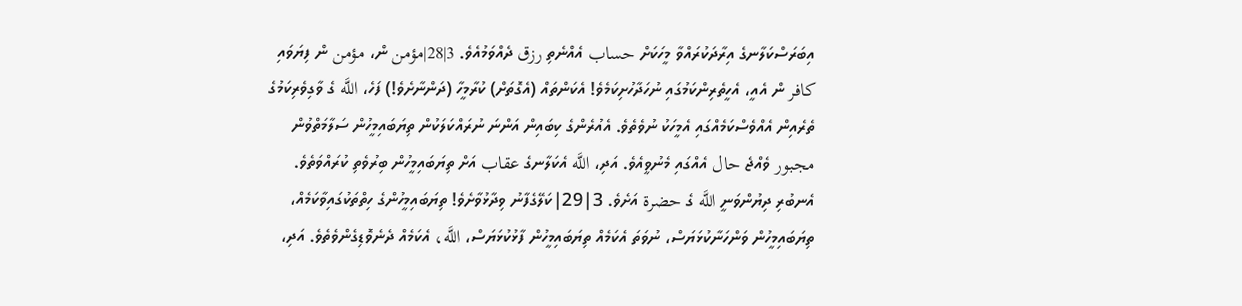އިބަރަސްކަލާނގެ އިރާދަކުރައްވާ މީހަކަށް حساب އެއްނެތި رزق ދެއްވަމުއެވެ. 3|28|مؤمن ން، مؤمن ން ފިޔަވައި كافر ން އެއީ، އެހީތެރިންކަމުގައި ނުހަދާހުށިކަމެވެ! އެކަންތައް (އެގޮތަށް) ކުރާމީހާ (ދަންނާށެވެ!) ފަހެ، اللَّه ގެ ވާގިވެރިކަމުގެ ތެރެއިން އެއްވެސްކަމެއްގައި އެމީހަކު ނުވެތެވެ. އެއުރެންގެ ކިބައިން އަންނަ ނުރައްކަލަކުން ތިޔަބައިމީހުން ސަލާމަތްވުން مجبور ވެއްޖެ حال އެއްގައި މެނުވީއެވެ. އަދި، اللَّه އެކަލާނގެ عقاب އަށް ތިޔަބައިމީހުން ބިރުވެތި ކުރައްވަތެވެ. އެނބުރި ދިޔުންވަނީ اللَّه ގެ حضرة އަށެވެ. 3|29|ކަލޭގެފާނު ވިދާޅުވާށެވެ! ތިޔަބައިމީހުންގެ ހިތްތަކުގައިވާކަމެއް، ތިޔަބައިމީހުން ވަންހަނާކުޅަޔަސް، ނުވަތަ އެކަމެއް ތިޔަބައިމީހުން ފާޅުކުޅަޔަސް، اللَّه، އެކަމެއް ދެނެވޮޑިގެންވެތެވެ. އަދި،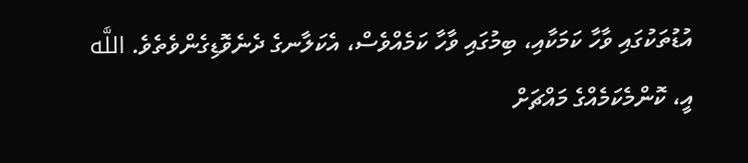އުޑުތަކުގައި ވާހާ ކަމަކާއި، ބިމުގައި ވާހާ ކަމެއްވެސް، އެކަލާނގެ ދެނެވޮޑިގެންވެތެވެ. اللَّه އީ، ކޮންމެކަމެއްގެ މައްޗަށް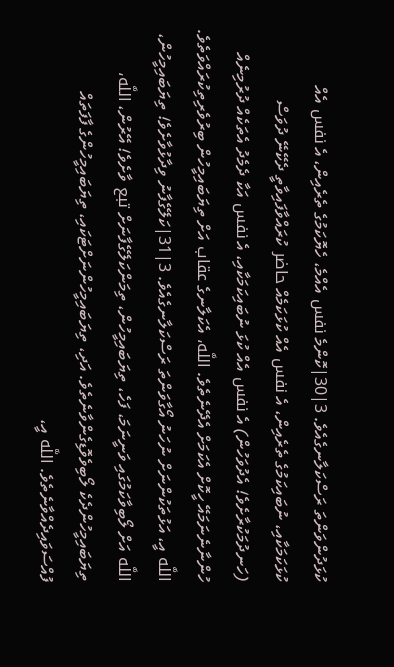ކުޅަދުންވަންތަ ރަސްކަލާނގެއެވެ. 3|30|ކޮންމެ نفس އެއްމެ، ހެޔޮކަމުގެ ތެރެއިން، އެ نفس އެއް ކުޅަކަމަކާއި، ނުބައިކަމުގެ ތެރެއިން، އެ نفس އެއް ކުޅަކަމެއް حاضر ކުރައްވާފައިވާތީ ދެކޭނޭ ދުވަސް (ހަނދުމަކުރާށެވެ! އެދުވަހުން) އެ نفس އެއް ކުޅަ ނުބައިކަމަކާއި، އެ نفس އަކާ ދެމެދު އެތަކެއް ދުރުމިނެއް ހުންނާނެނަމައޭ ހީކޮށް އެކަމަށް އެދޭނެތެވެ. اللَّه، އެކަލާނގެ عقاب އަށް ތިޔަބައިމީހުން ބިރުވެރިތިކުރައްވަތެވެ. اللَّه އީ، އަޅުތަކުންނަށް ނުހަނު އޯގާވަންތަ ރަސްކަލާނގެއެވެ. 3|31|ކަލޭގެފާނު ވިދާޅުވާށެވެ! ތިޔަބައިމީހުން، اللَّه އަށް ލޯބިވާކަމުގައި ވަނީނަމަ، ފަހެ، ތިޔަބައިމީހުން، ތިމަންކަލޭގެފާނަށް تبع ވާށެވެ! އޭރުން، اللَّه، ތިޔަބައިމީހުންދެކެ ލޯބިވެވޮޑިގެންވާނެތެވެ. އަދި، ތިޔަބައިމީހުންނަށްޓަކައި، ތިޔަބައިމީހުންގެ ފާފަތައް ފުއްސަވައިދެއްވާނެތެވެ. اللَّه އީ،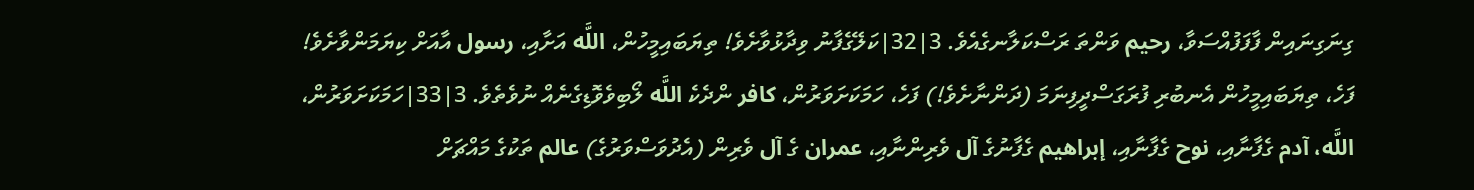ގިނަގިނައިން ފާފަފުއްސަވާ، رحيم ވަންތަ ރަސްކަލާނގެއެވެ. 3|32|ކަލޭގެފާނު ވިދާޅުވާށެވެ! ތިޔަބައިމީހުން، اللَّه އަށާއި، رسول އާއަށް ކިޔަމަންވާށެވެ! ފަހެ، ތިޔަބައިމީހުން އެނބުރި ފުރަގަސްދީފިނަމަ (ދަންނާށެވެ!) ފަހެ، ހަމަކަށަވަރުން، كافر ންދެކެ اللَّه ލޯބިވެވޮޑިގެނެއް ނުވެތެވެ. 3|33|ހަމަކަށަވަރުން، اللَّه، آدم ގެފާނާއި، نوح ގެފާނާއި، إبراهيم ގެފާނުގެ آل ވެރިންނާއި، عمران ގެ آل ވެރިން (އެދުވަސްވަރުގެ) عالم ތަކުގެ މައްޗަށް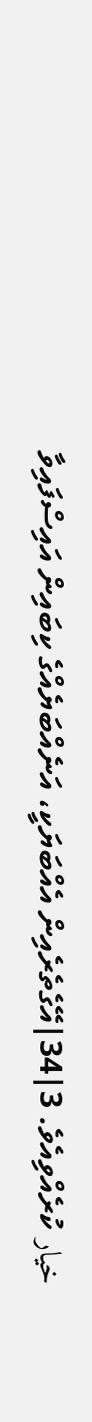خيار ކުރެއްވިއެވެ. 3|34|އޭގެތެރެއިން އެއްބަޔަކީ، އަނެއްބަޔެއްގެ ކިބައިން އައިސްފައިވާ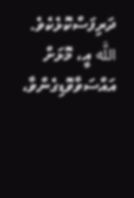ދަރިފަސްކޮޅެކެވެ. اللَّه އީ، މޮޅަށް އައްސަވާވޮޑިގެންވާ،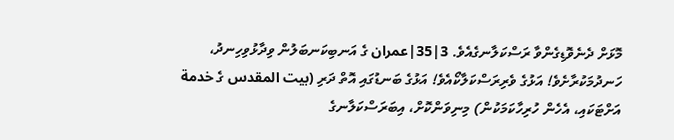މޮޅަށް ދެނެވޮޑިގެންވާ ރަސްކަލާނގެއެވެ. 3|35|عمران ގެ އަނބިކަނބަލުން ވިދާޅުވިހިނދު، ހަނދުމަކުރާށެވެ! އަޅުގެ ވެރިރަސްކަލާކޯއެވެ! އަޅުގެ ބަނޑުގައި އޮތް ދަރި (بيت المقدس ގެ خدمة އަށްޓަކައި، އެހެން ހުރިހާކަމަކުން) މިނިވަންކޮށް، އިބަރަސްކަލާނގެ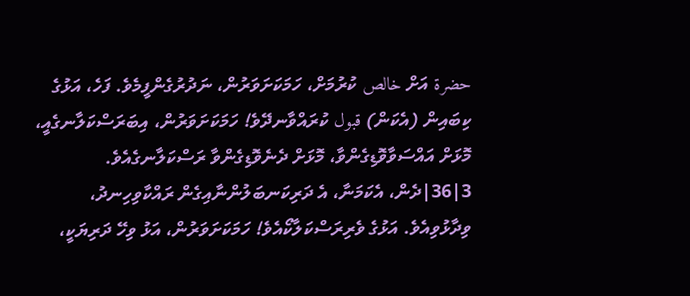حضرة އަށް خالص ކުރުމަށް، ހަމަކަށަވަރުން، ނަދުރުގެންފީމެވެ. ފަހެ، އަޅުގެ ކިބައިން (އެކަން) قبول ކުރައްވާނދޭވެ! ހަމަކަށަވަރުން، އިބަރަސްކަލާނގެއީ، މޮޅަށް އައްސަވާވޮޑިގެންވާ، މޮޅަށް ދެނެވޮޑިގެންވާ ރަސްކަލާނގެއެވެ. 3|36|ދެން، އެކަމަނާ، އެ ދަރިކަނބަލުންނާއިގެން ރައްކާވިހިނދު، ވިދާޅުވިއެވެ. އަޅުގެ ވެރިރަސްކަލާކޯއެވެ! ހަމަކަށަވަރުން، އަޅު ވިހޭ ދަރިޔަކީ،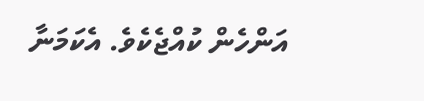އަންހެން ކުއްޖެކެވެ. އެކަމަނާ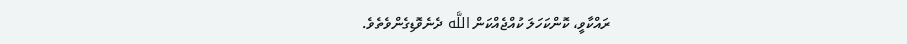ރައްކާވީ، ކޮންކަހަލަ ކުއްޖެއްކަން اللَّه ދެނެވޮޑިގެންވެތެވެ.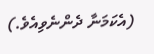(އެކަމަނާ ދެންނެވިއެވެ.)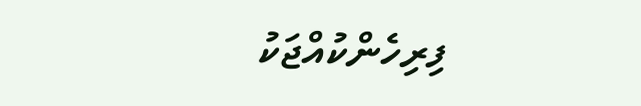ފިރިހެންކުއްޖަކު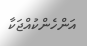އަންހެންކުއްޖަކާ